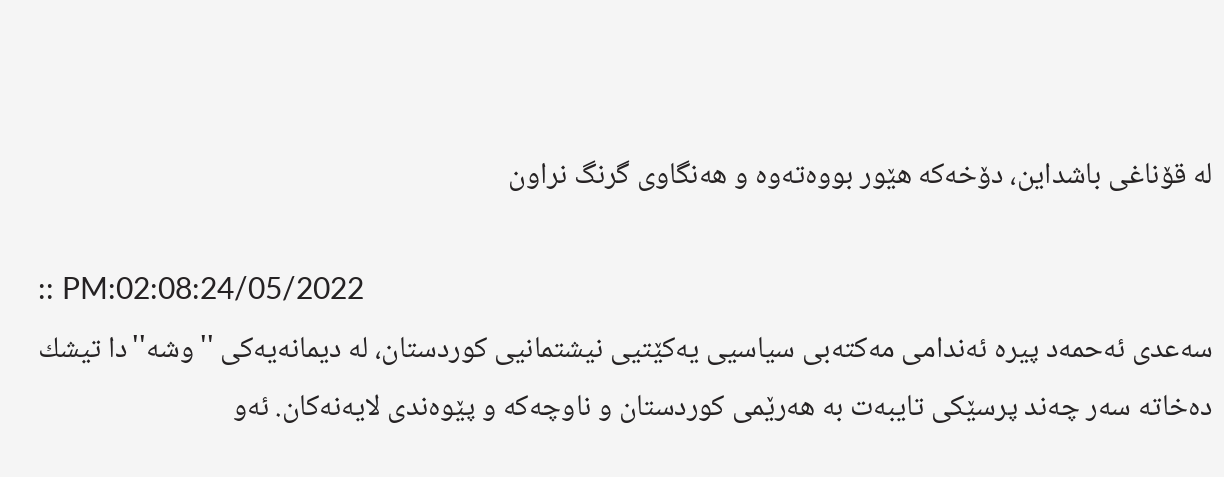له‌ قۆناغی باشداین، دۆخه‌كه‌ هێور بووه‌ته‌وه‌ و هه‌نگاوی گرنگ نراون

:: PM:02:08:24/05/2022
سه‌عدی ئه‌حمه‌د پیره‌ ئه‌ندامی مه‌كته‌بی سیاسیی یه‌كێتیی نیشتمانیی كوردستان، له‌ دیمانه‌یه‌كی ''وشه‌''دا تیشك ده‌خاته‌ سه‌ر چه‌ند پرسێكی تایبه‌ت به‌ هه‌رێمی كوردستان و ناوچه‌كه‌ و پێوه‌ندی لایه‌نه‌كان. ئه‌و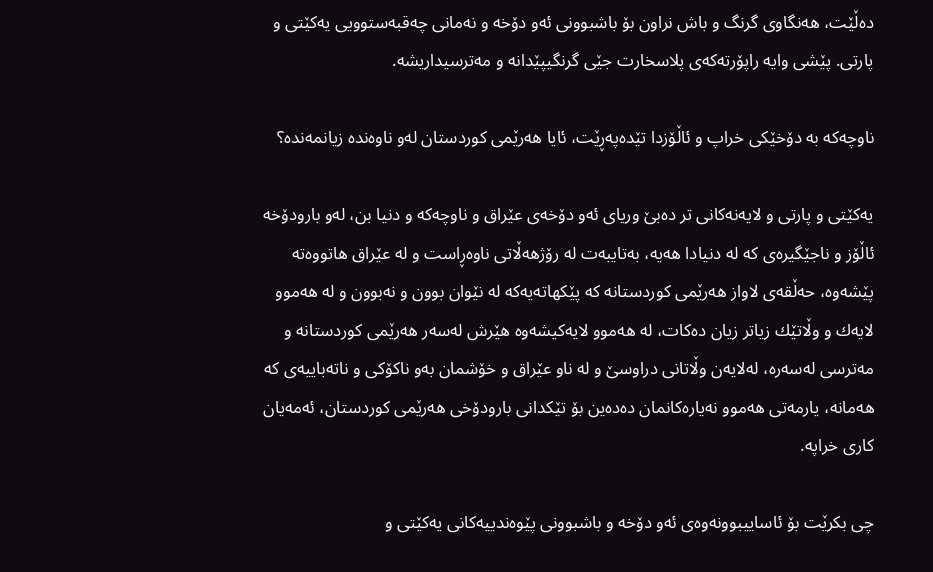ده‌ڵێت، هه‌نگاوی گرنگ و باش نراون بۆ باشبوونی ئه‌و دۆخه‌ و نه‌مانی چه‌قبه‌ستوویی یه‌كێتی و پارتی. پێشی وایه‌ راپۆرته‌كه‌ی پلاسخارت جێی گرنگیپێدانه‌ و مه‌ترسیداریشه‌.

ناوچه‌كه‌ به‌ دۆخێكی خراپ و ئاڵۆزدا تێده‌په‌ڕێت، ئایا هه‌رێمی كوردستان له‌و ناوه‌نده‌ زیانمه‌نده‌؟

یه‌كێتی و پارتی و لایه‌نه‌كانی تر ده‌بێ وریای ئه‌و دۆخه‌ی عێراق و ناوچه‌كه‌ و دنیا بن، له‌و بارودۆخه‌ ئاڵۆز و ناجێگیره‌ی كه‌ له‌ دنیادا هه‌یه‌، به‌تایبه‌ت له‌ رۆژهه‌ڵاتی ناوه‌ڕاست و له‌ عێراق هاتووه‌ته‌ پێشه‌وه‌، حه‌ڵقه‌ی لاواز هه‌رێمی كوردستانه‌ كه‌ پێكهاته‌یه‌كه‌ له‌ نێوان بوون و نه‌بوون و له‌ هه‌موو لایه‌ك و وڵاتێك زیاتر زیان ده‌كات، له‌ هه‌موو لایه‌كیشه‌وه‌ هێرش له‌سه‌ر هه‌رێمی كوردستانه‌ و مه‌ترسی له‌سه‌ره‌، له‌لایه‌ن وڵاتانی دراوسێ و له‌ ناو عێراق و خۆشمان به‌و ناكۆكی و ناته‌باییه‌ی كه‌ هه‌مانه‌، یارمه‌تی هه‌موو نه‌یاره‌كانمان ده‌ده‌ین بۆ تێكدانی بارودۆخی هه‌رێمی كوردستان، ئه‌مه‌یان كاری خراپه‌.

چی بكرێت بۆ ئاساییبوونه‌وه‌ی ئه‌و دۆخه‌ و باشبوونی پێوه‌ندییه‌كانی یه‌كێتی و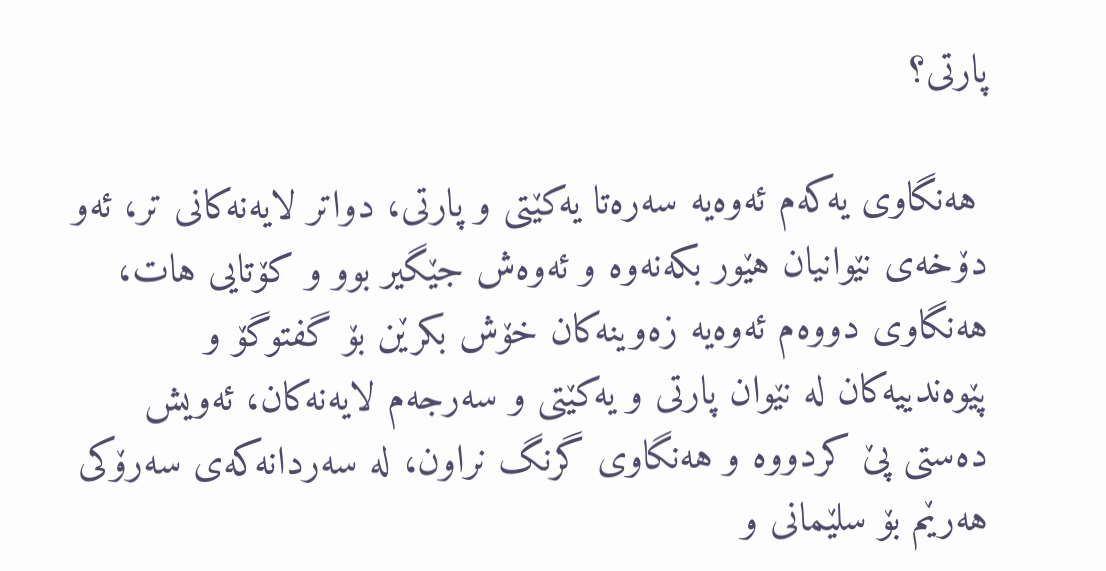پارتی؟

 هه‌نگاوی یه‌كه‌م ئه‌وه‌یه‌ سه‌ره‌تا یه‌كێتی و پارتی، دواتر لایه‌نه‌كانی تر، ئه‌و دۆخه‌ی نێوانیان هێور بكه‌نه‌وه‌ و ئه‌وه‌ش جێگیر بوو و كۆتایی هات، هه‌نگاوی دووه‌م ئه‌وه‌یه‌ زه‌وینه‌كان خۆش بكرێن بۆ گفتوگۆ و پێوه‌ندییه‌كان له‌ نێوان پارتی و یه‌كێتی و سه‌رجه‌م لایه‌نه‌كان، ئه‌ویش ده‌ستی پێ كردووه‌ و هه‌نگاوی گرنگ نراون، له‌ سه‌ردانه‌كه‌ی سه‌رۆكی هه‌رێم بۆ سلێمانی و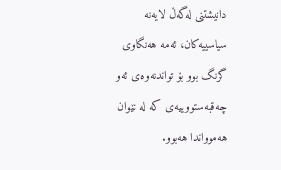دانیشتنی له‌گه‌ڵ لایه‌نه‌ سیاسییه‌كان، ئه‌مه‌ هه‌نگاوی گرنگ بوو بۆ تواندنه‌وه‌ی ئه‌و چه‌قبه‌ستووییه‌ی كه‌ له‌ نێوان هه‌موواندا هه‌بوو.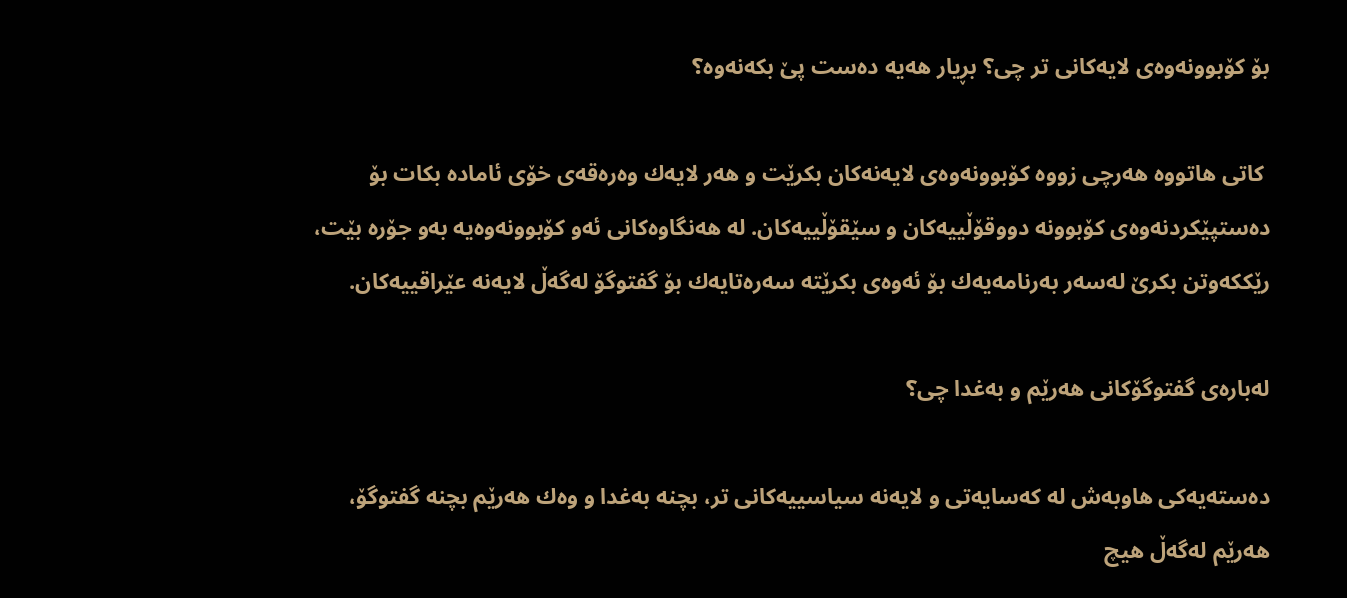بۆ كۆبوونه‌وه‌ی لایه‌كانی تر چی؟ بڕیار هه‌یه‌ ده‌ست پێ بكه‌نه‌وه‌؟

 كاتی هاتووه‌ هه‌رچی زووه‌ كۆبوونه‌وه‌ی لایه‌نه‌كان بكرێت و هه‌ر لایه‌ك وه‌ره‌قه‌ی خۆی ئاماده‌ بكات بۆ ده‌ستپێكردنه‌وه‌ی كۆبوونه‌ دووقۆڵییه‌كان و سێقۆڵییه‌كان. له‌ هه‌نگاوه‌كانی ئه‌و كۆبوونه‌وه‌یه‌ به‌و جۆره‌ بێت، رێككه‌وتن بكرێ له‌سه‌ر به‌رنامه‌یه‌ك بۆ ئه‌وه‌ی بكرێته‌ سه‌ره‌تایه‌ك بۆ گفتوگۆ له‌گه‌ڵ لایه‌نه‌ عێراقییه‌كان.

له‌باره‌ی گفتوگۆكانی هه‌رێم و به‌غدا چی؟

ده‌سته‌یه‌كی هاوبه‌ش له‌ كه‌سایه‌تی و لایه‌نه‌ سیاسییه‌كانی تر، بچنه‌ به‌غدا و وه‌ك هه‌رێم بچنه‌ گفتوگۆ، هه‌رێم له‌گه‌ڵ هیچ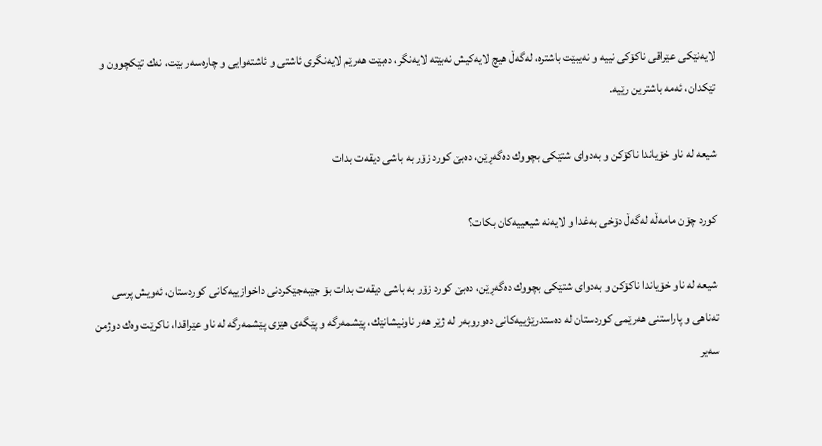لایه‌نێكی عێراقی ناكۆكی نییه‌ و نه‌یبێت باشتره‌، له‌گه‌ڵ هیچ لایه‌كیش نه‌بێته‌ لایه‌نگر، ده‌بێت هه‌رێم لایه‌نگری ئاشتی و ئاشته‌وایی و چاره‌سه‌ر بێت، نه‌ك تێكچوون و تێكدان، ئه‌مه‌ باشترین رێیه‌.

شیعه‌ له‌ ناو خۆیاندا ناكۆكن و به‌دوای شتێكی بچووك ده‌گه‌ڕێن، ده‌بێ كورد زۆر به‌ باشی دیقه‌ت بدات

كورد چۆن مامه‌ڵه‌ له‌گه‌ڵ دۆخی به‌غدا و لایه‌نه‌ شیعییه‌كان بكات؟

شیعه‌ له‌ ناو خۆیاندا ناكۆكن و به‌دوای شتێكی بچووك ده‌گه‌ڕێن، ده‌بێ كورد زۆر به‌ باشی دیقه‌ت بدات بۆ جێبه‌جێكردنی داخوازییه‌كانی كوردستان، ئه‌ویش پرسی ته‌ناهی و پاراستنی هه‌رێمی كوردستان له‌ ده‌ستدرێژییه‌كانی ده‌وروبه‌ر له‌ ژێر هه‌ر ناونیشانێك، پێشمه‌رگه‌ و پێگه‌ی هێزی پێشمه‌رگه‌ له‌ ناو عێراقدا، ناكرێت وه‌ك دوژمن سه‌یر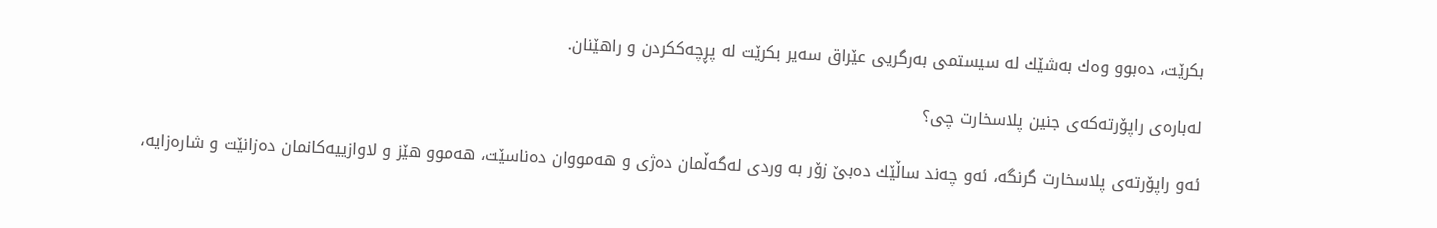بكرێت، ده‌بوو وه‌ك به‌شێك له‌ سیستمی به‌رگریی عێراق سه‌یر بكرێت له‌ پڕچه‌ككردن و راهێنان.

له‌باره‌ی راپۆرته‌كه‌ی جنین پلاسخارت چی؟

ئه‌و راپۆرته‌ی پلاسخارت گرنگه‌، ئه‌و چه‌ند ساڵێك ده‌بێ زۆر به‌ وردی له‌گه‌ڵمان ده‌ژی و هه‌مووان ده‌ناسێت، هه‌موو هێز و لاوازییه‌كانمان ده‌زانێت و شاره‌زایه‌،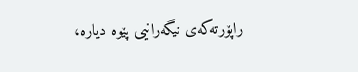راپۆرته‌كه‌ی نیگه‌رانیی پێوه‌ دیاره‌،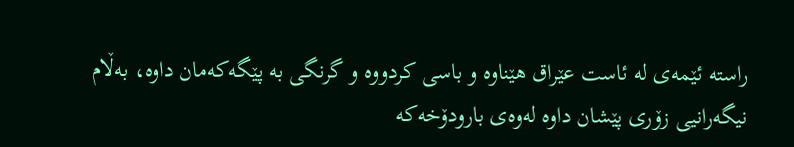راسته‌ ئێمه‌ی له‌ ئاست عێراق هێناوه‌ و باسی كردووه‌ و گرنگی به‌ پێگه‌كه‌مان داوه‌، به‌ڵام نیگه‌رانیی زۆری پێشان داوه‌ له‌وه‌ی بارودۆخه‌كه‌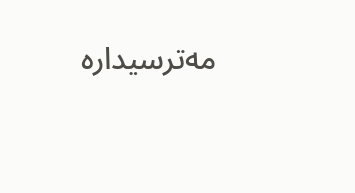مه‌ترسیداره‌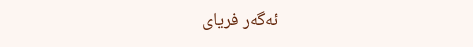ئه‌گه‌ر فریای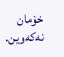خۆمان نه‌كه‌وین.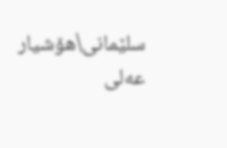سلێمانی\هۆشیار عه‌لی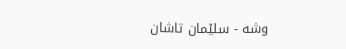وشە - سلێمان تاشان